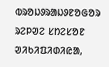ᱵᱨᱚᱡᱽᱨᱟᱡᱽᱱᱚᱜᱚᱨ ᱨᱮᱞᱣᱮ ᱥᱴᱮᱥᱚᱱ
ᱣᱤᱠᱤᱯᱤᱰᱤᱭᱟ,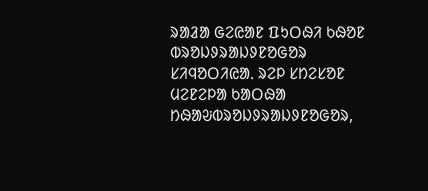ᱨᱟᱲᱟ ᱜᱮᱭᱟᱱ ᱯᱩᱛᱷᱤ ᱠᱷᱚᱱ
ᱵᱨᱚᱡᱽᱨᱟᱡᱽᱱᱚᱜᱚᱨ
ᱥᱤᱧᱚᱛᱤᱭᱟᱹ ᱨᱮᱞ ᱥᱴᱮᱥᱚᱱ
ᱢᱮᱱᱮᱞᱟ ᱠᱟᱛᱷᱟ
ᱴᱷᱟᱶᱵᱨᱚᱡᱽᱨᱟᱡᱽᱱᱚᱜᱚᱨ,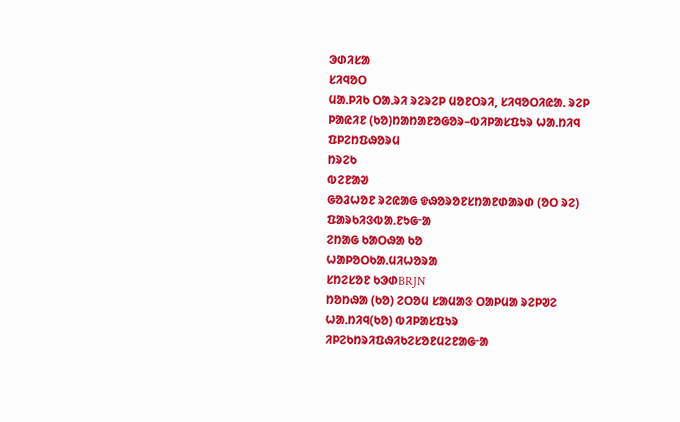ᱳᱰᱤᱥᱟ
ᱥᱤᱧᱚᱛ
ᱢᱟᱹᱞᱤᱠ ᱛᱟᱹᱨᱤ ᱨᱮᱨᱮᱞ ᱢᱚᱱᱛᱨᱤ, ᱥᱤᱧᱚᱛᱤᱭᱟᱹ ᱨᱮᱞ
ᱞᱟᱭᱤᱱ (ᱠᱚ)ᱴᱟᱴᱟᱱᱚᱜᱚᱨ–ᱵᱤᱞᱟᱥᱯᱩᱨ ᱦᱟᱹᱴᱤᱧ
ᱯᱞᱮᱴᱯᱷᱚᱨᱢ
ᱴᱨᱮᱠ
ᱵᱮᱱᱟᱣ
ᱜᱚᱲᱦᱚᱱ ᱨᱮᱭᱟᱜ ᱫᱷᱚᱨᱚᱱᱥᱴᱟᱱᱰᱟᱨᱰ (ᱚᱛ ᱨᱮ)
ᱯᱟᱨᱠᱤᱝᱵᱟᱹᱱᱩᱜᱼᱟ
ᱮᱴᱟᱜ ᱠᱟᱛᱷᱟ ᱠᱚ
ᱦᱟᱞᱚᱛᱠᱟᱹᱢᱤᱦᱚᱨᱟ
ᱥᱴᱮᱥᱚᱱ ᱠᱳᱰBRJN
ᱴᱚᱴᱷᱟ (ᱠᱚ) ᱮᱛᱚᱢ ᱥᱟᱢᱟᱝ ᱛᱟᱞᱢᱟ ᱨᱮᱞᱣᱮ
ᱦᱟᱹᱴᱤᱧ(ᱠᱚ) ᱵᱤᱞᱟᱥᱯᱩᱨ
ᱤᱞᱮᱠᱴᱨᱤᱯᱷᱤᱠᱮᱥᱚᱱᱢᱮᱱᱟᱜᱼᱟ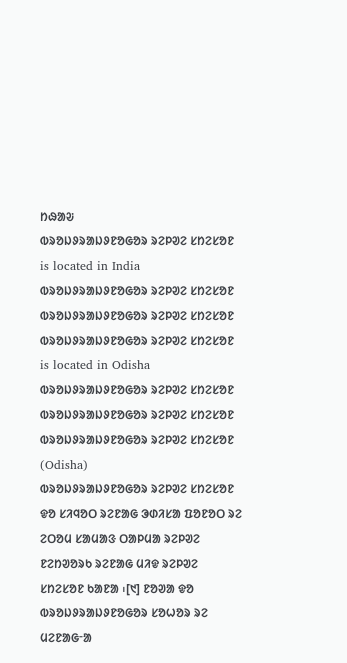ᱴᱷᱟᱶ
ᱵᱨᱚᱡᱽᱨᱟᱡᱽᱱᱚᱜᱚᱨ ᱨᱮᱞᱣᱮ ᱥᱴᱮᱥᱚᱱ is located in India
ᱵᱨᱚᱡᱽᱨᱟᱡᱽᱱᱚᱜᱚᱨ ᱨᱮᱞᱣᱮ ᱥᱴᱮᱥᱚᱱ
ᱵᱨᱚᱡᱽᱨᱟᱡᱽᱱᱚᱜᱚᱨ ᱨᱮᱞᱣᱮ ᱥᱴᱮᱥᱚᱱ
ᱵᱨᱚᱡᱽᱨᱟᱡᱽᱱᱚᱜᱚᱨ ᱨᱮᱞᱣᱮ ᱥᱴᱮᱥᱚᱱ is located in Odisha
ᱵᱨᱚᱡᱽᱨᱟᱡᱽᱱᱚᱜᱚᱨ ᱨᱮᱞᱣᱮ ᱥᱴᱮᱥᱚᱱ
ᱵᱨᱚᱡᱽᱨᱟᱡᱽᱱᱚᱜᱚᱨ ᱨᱮᱞᱣᱮ ᱥᱴᱮᱥᱚᱱ
ᱵᱨᱚᱡᱽᱨᱟᱡᱽᱱᱚᱜᱚᱨ ᱨᱮᱞᱣᱮ ᱥᱴᱮᱥᱚᱱ (Odisha)
ᱵᱨᱚᱡᱽᱨᱟᱡᱽᱱᱚᱜᱚᱨ ᱨᱮᱞᱣᱮ ᱥᱴᱮᱥᱚᱱ ᱫᱚ ᱥᱤᱧᱚᱛ ᱨᱮᱱᱟᱜ ᱳᱰᱤᱥᱟ ᱯᱚᱱᱚᱛ ᱨᱮ ᱮᱛᱚᱢ ᱥᱟᱢᱟᱝ ᱛᱟᱞᱢᱟ ᱨᱮᱞᱣᱮ ᱱᱮᱴᱣᱚᱨᱠ ᱨᱮᱱᱟᱜ ᱢᱤᱫ ᱨᱮᱞᱣᱮ ᱥᱴᱮᱥᱚᱱ ᱠᱟᱱᱟ ᱾[᱑] ᱱᱚᱣᱟ ᱫᱚ ᱵᱨᱚᱡᱽᱨᱟᱡᱽᱱᱚᱜᱚᱨ ᱥᱚᱦᱚᱨ ᱨᱮ ᱢᱮᱱᱟᱜᱼᱟ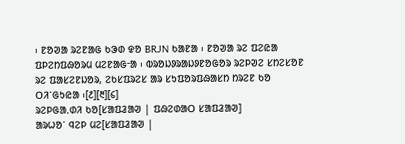᱾ ᱱᱚᱣᱟ ᱨᱮᱱᱟᱜ ᱠᱳᱰ ᱫᱚ BRJN ᱠᱟᱱᱟ ᱾ ᱱᱚᱣᱟ ᱨᱮ ᱯᱮᱭᱟ ᱯᱞᱮᱴᱯᱷᱚᱨᱢ ᱢᱮᱱᱟᱜᱼᱟ ᱾ ᱵᱨᱚᱡᱽᱨᱟᱡᱽᱱᱚᱜᱚᱨ ᱨᱮᱞᱣᱮ ᱥᱴᱮᱥᱚᱱ ᱨᱮ ᱯᱟᱥᱮᱱᱡᱚᱨ, ᱮᱠᱥᱯᱨᱮᱥ ᱟᱨ ᱥᱩᱯᱚᱨᱯᱷᱟᱥᱴ ᱴᱨᱮᱱ ᱠᱚ ᱛᱤᱸᱜᱩᱭᱟ ᱾[᱒][᱓][᱔]
ᱨᱮᱞᱜᱟᱹᱰᱤ ᱠᱚ[ᱥᱟᱯᱲᱟᱣ | ᱯᱷᱮᱰᱟᱛ ᱥᱟᱯᱲᱟᱣ]
ᱟᱨᱦᱚᱸ ᱧᱮᱞ ᱢᱮ[ᱥᱟᱯᱲᱟᱣ |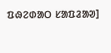ᱯᱷᱮᱰᱟᱛ ᱥᱟᱯᱲᱟᱣ]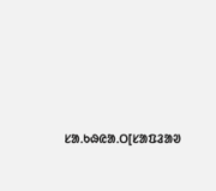ᱥᱟᱹᱠᱷᱭᱟᱹᱛ[ᱥᱟᱯᱲᱟᱣ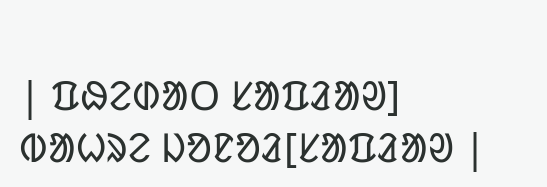| ᱯᱷᱮᱰᱟᱛ ᱥᱟᱯᱲᱟᱣ]
ᱵᱟᱦᱨᱮ ᱡᱚᱱᱚᱲ[ᱥᱟᱯᱲᱟᱣ |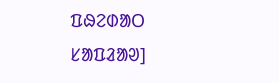ᱯᱷᱮᱰᱟᱛ ᱥᱟᱯᱲᱟᱣ]